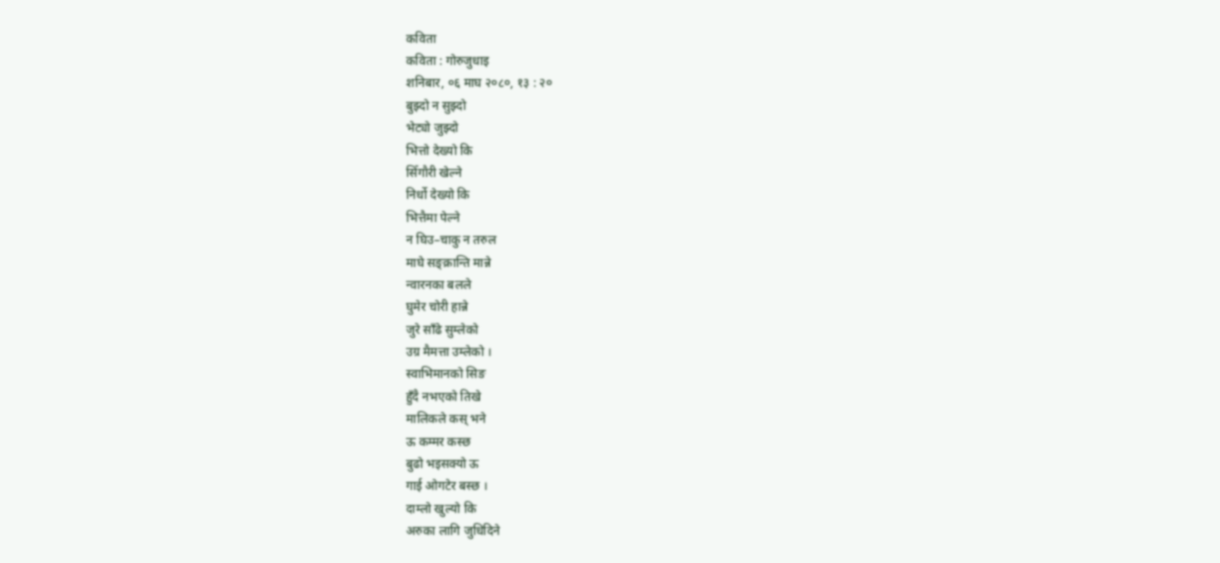कविता
कविता : गोरुजुधाइ
शनिबार, ०६ माघ २०८०, १३ : २०
बुझ्दो न सुझ्दो
भेट्यो जुझ्दो
भित्तो देख्यो कि
सिँगौरी खेल्ने
निर्धो देख्यो कि
भित्तैमा पेल्ने
न घिउ–चाकु न तरुल
माघे सङ्क्रान्ति मान्ने
न्वारनका बलले
घुमेर चोरी हान्ने
जुरे साँढे सुम्लेको
उग्र मैमत्ता उम्लेको ।
स्वाभिमानको सिङ
हुँदै नभएको तिखे
मालिकले कस् भने
ऊ कम्मर कस्छ
बुढो भइसक्यो ऊ
गाई ओगटेर बस्छ ।
दाम्लो खुल्यो कि
अरुका लागि जुधिदिने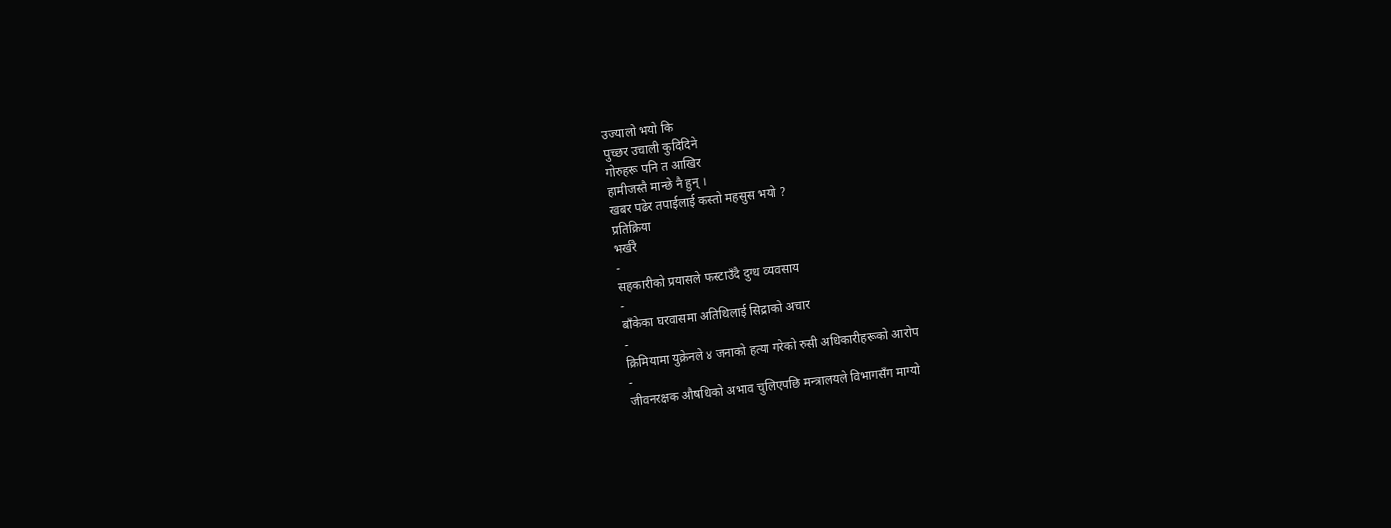उज्यालो भयो कि
पुच्छर उचाली कुदिदिने
गोरुहरू पनि त आखिर
हामीजस्तै मान्छे नै हुन् ।
खबर पढेर तपाईलाई कस्तो महसुस भयो ?
प्रतिक्रिया
भर्खरै
-
सहकारीको प्रयासले फस्टाउँदै दुग्ध व्यवसाय
-
बाँकेका घरवासमा अतिथिलाई सिद्राको अचार
-
क्रिमियामा युक्रेनले ४ जनाको हत्या गरेको रुसी अधिकारीहरूको आरोप
-
जीवनरक्षक औषधिको अभाव चुलिएपछि मन्त्रालयले विभागसँग माग्यो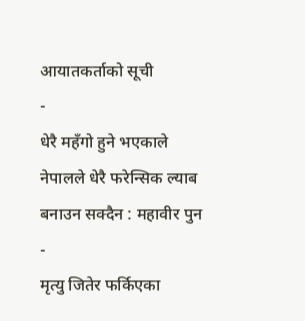आयातकर्ताको सूची
-
धेरै महँगो हुने भएकाले नेपालले धेरै फरेन्सिक ल्याब बनाउन सक्दैन : महावीर पुन
-
मृत्यु जितेर फर्किएका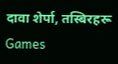दावा शेर्पा, तस्बिरहरू
Games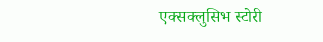एक्सक्लुसिभ स्टोरी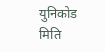युनिकोड
मिति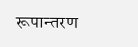रूपान्तरण